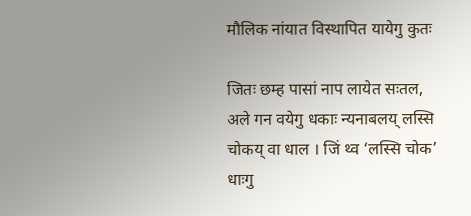मौलिक नांयात विस्थापित यायेगु कुतः

जितः छम्ह पासां नाप लायेत सःतल, अले गन वयेगु धकाः न्यनाबलय् लस्सि चोकय् वा धाल । जिं थ्व ‘लस्सि चोक’ धाःगु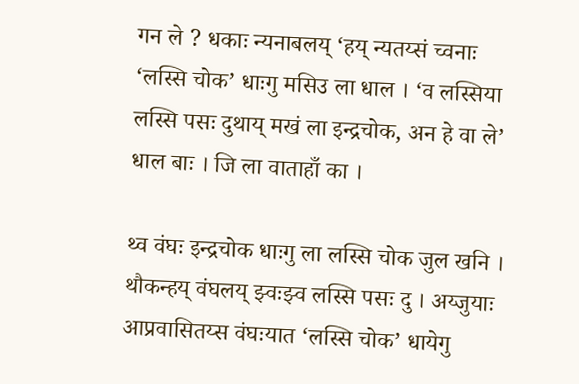गन ले ? धकाः न्यनाबलय् ‘हय् न्यतय्सं च्वनाः ‘लस्सि चोक’ धाःगु मसिउ ला धाल । ‘व लस्सिया लस्सि पसः दुथाय् मखं ला इन्द्रचोक, अन हे वा ले’ धाल बाः । जि ला वाताहाँ का ।

थ्व वंघः इन्द्रचोक धाःगु ला लस्सि चोक जुल खनि । थौकन्हय् वंघलय् झ्वःझ्व लस्सि पसः दु । अय्जुयाः आप्रवासितय्स वंघःयात ‘लस्सि चोक’ धायेगु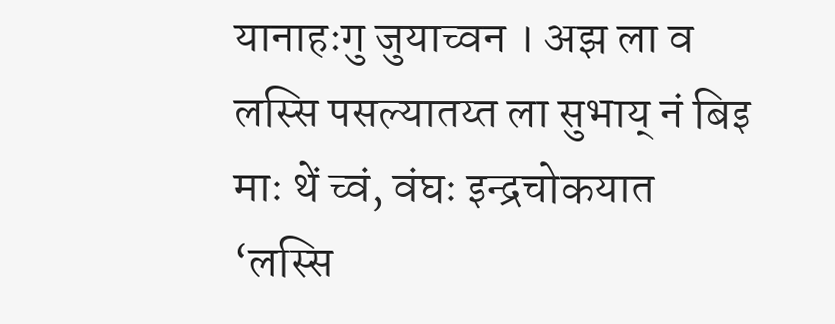यानाहःगु जुयाच्वन । अझ ला व लस्सि पसल्यातय्त ला सुभाय् नं बिइ माः थें च्वं, वंघः इन्द्रचोकयात ‘लस्सि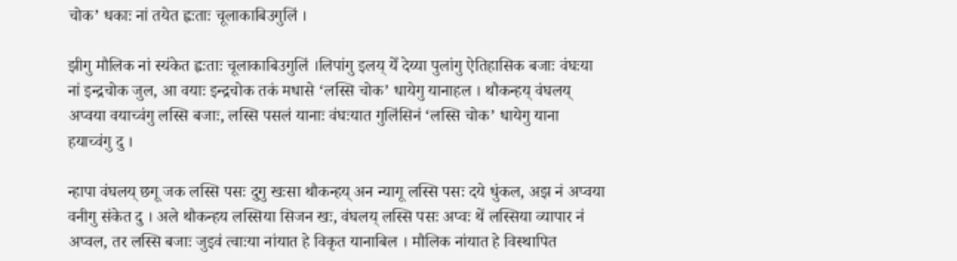चोक’ धकाः नां तयेत ह्वःताः चूलाकाबिउगुलिं ।

झीगु मौलिक नां स्यंकेत ह्वःताः चूलाकाबिउगुलिं ।लिपांगु इलय् येँ देय्या पुलांगु ऐतिहासिक बजाः वंघःया नां इन्द्रचोक जुल, आ वयाः इन्द्रचोक तकं मधासे ‘लस्सि चोक’ धायेगु यानाहल । थौकन्हय् वंघलय् अप्वया वयाच्वंगु लस्सि बजाः, लस्सि पसलं यानाः वंघःयात गुलिंसिनं ‘लस्सि चोक’ धायेगु याना हयाच्वंगु दु ।

न्हापा वंघलय् छगू जक लस्सि पसः दुगु खःसा थौकन्हय् अन न्यागू लस्सि पसः दये धुंकल, अझ नं अप्वया वनीगु संकेत दु । अले थौकन्हय लस्सिया सिजन खः, वंघलय् लस्सि पसः अप्वः थें लस्सिया व्यापार नं अप्वल, तर लस्सि बजाः जुइवं त्वाःया नांयात हे विकृत यानाबिल । मौलिक नांयात हे विस्थापित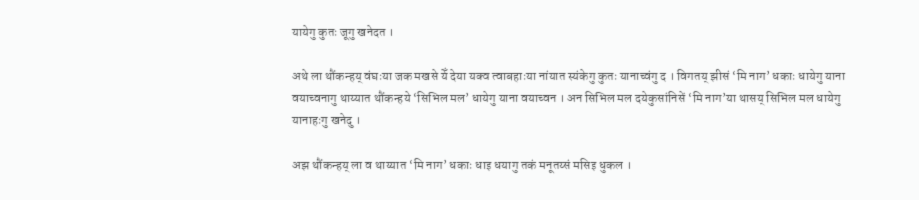यायेगु कुतः जूगु खनेदत ।

अथे ला थौंकन्हय् वंघःया जक मखसे येँ देया यक्व त्वाबहाःया नांयात स्यंकेगु कुतः यानाच्वंगु द । विगतय् झीसं ‘मि नाग’ धकाः धायेगु याना वयाच्वनागु थाय्यात थौंकन्हये ‘सिभिल मल’ धायेगु याना वयाच्वन । अन सिभिल मल दयेकुसांनिसें ‘मि नाग’या थासय् सिभिल मल धायेगु यानाहःगु खनेदु ।

अझ थौंकन्हय् ला व थाय्यात ‘मि नाग’ धकाः धाइ धयागु तकं मनूतय्सं मसिइ धुकल ।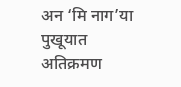अन ‘मि नाग’या पुखूयात अतिक्रमण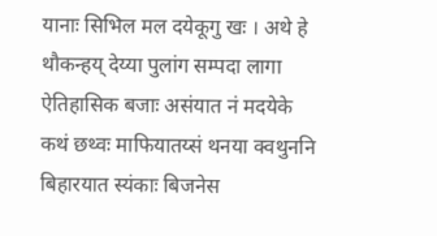यानाः सिभिल मल दयेकूगु खः । अथे हे थौकन्हय् देय्या पुलांग सम्पदा लागा ऐतिहासिक बजाः असंयात नं मदयेके कथं छथ्वः माफियातय्सं थनया क्वथुननि बिहारयात स्यंकाः बिजनेस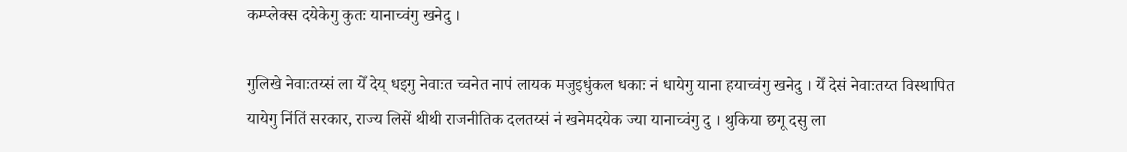कम्प्लेक्स दयेकेगु कुतः यानाच्वंगु खनेदु ।

गुलिखे नेवाःतय्सं ला येँ देय् धइगु नेवाःत च्वनेत नापं लायक मजुइधुंकल धकाः नं धायेगु याना हयाच्वंगु खनेदु । येँ देसं नेवाःतय्त विस्थापित यायेगु निंतिं सरकार, राज्य लिसें थीथी राजनीतिक दलतय्सं नं खनेमदयेक ज्या यानाच्वंगु दु । थुकिया छगू दसु ला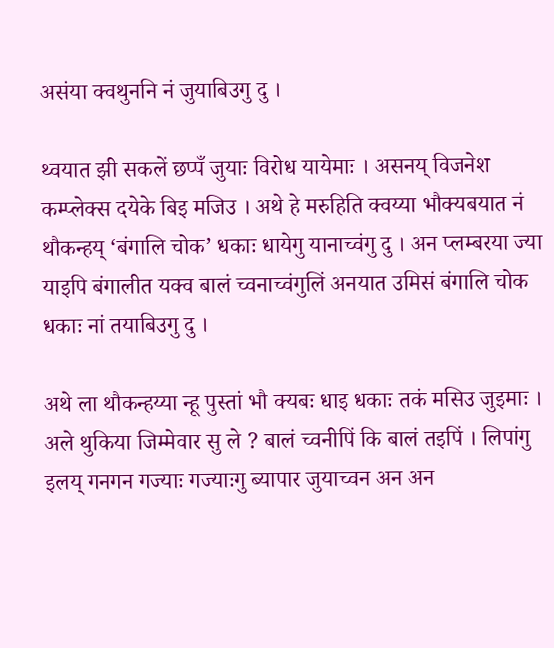असंया क्वथुननि नं जुयाबिउगु दु ।

थ्वयात झी सकलें छप्पँ जुयाः विरोध यायेमाः । असनय् विजनेश कम्प्लेक्स दयेके बिइ मजिउ । अथे हे मरुहिति क्वय्या भौक्यबयात नं थौकन्हय् ‘बंगालि चोक’ धकाः धायेगु यानाच्वंगु दु । अन प्लम्बरया ज्या याइपि बंगालीत यक्व बालं च्वनाच्वंगुलिं अनयात उमिसं बंगालि चोक धकाः नां तयाबिउगु दु ।

अथे ला थौकन्हय्या न्हू पुस्तां भौ क्यबः धाइ धकाः तकं मसिउ जुइमाः । अले थुकिया जिम्मेवार सु ले ? बालं च्वनीपिं कि बालं तइपिं । लिपांगु इलय् गनगन गज्याः गज्याःगु ब्यापार जुयाच्वन अन अन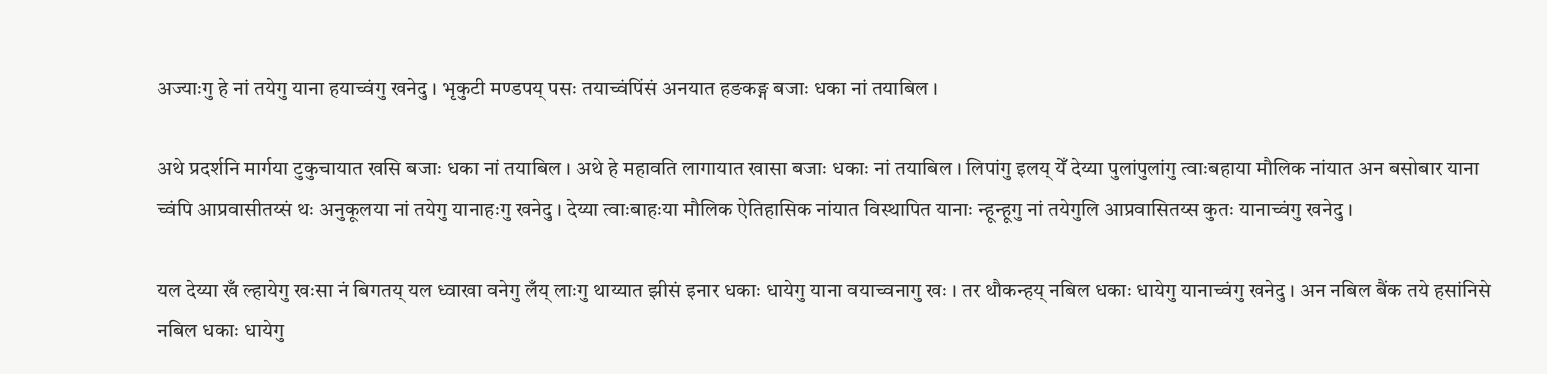अज्याःगु हे नां तयेगु याना हयाच्वंगु खनेदु । भृकुटी मण्डपय् पसः तयाच्वंपिंसं अनयात हङकङ्ग बजाः धका नां तयाबिल ।

अथे प्रदर्शनि मार्गया टुकुचायात खसि बजाः धका नां तयाबिल । अथे हे महावति लागायात खासा बजाः धकाः नां तयाबिल । लिपांगु इलय् येँ देय्या पुलांपुलांगु त्वाःबहाया मौलिक नांयात अन बसोबार याना च्वंपि आप्रवासीतय्सं थः अनुकूलया नां तयेगु यानाहःगु खनेदु । देय्या त्वाःबाहःया मौलिक ऐतिहासिक नांयात विस्थापित यानाः न्हून्हूगु नां तयेगुलि आप्रवासितय्स कुतः यानाच्वंगु खनेदु ।

यल देय्या खँ ल्हायेगु खःसा नं बिगतय् यल ध्वाखा वनेगु लँय् लाःगु थाय्यात झीसं इनार धकाः धायेगु याना वयाच्वनागु खः । तर थौकन्हय् नबिल धकाः धायेगु यानाच्वंगु खनेदु । अन नबिल बैंक तये हसांनिसे नबिल धकाः धायेगु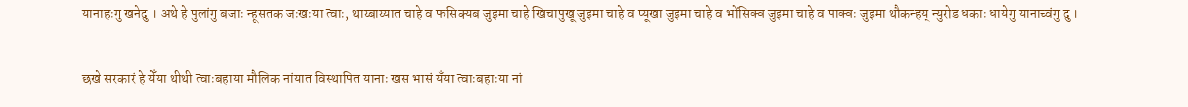यानाहःगु खनेदु । अथे हे पुलांगु बजाः न्हूसतक जःखःया त्वाः, थाय्बाय्यात चाहे व फसिक्यब जुइमा चाहे खिचापुखू जुइमा चाहे व प्यूखा जुइमा चाहे व भोंसिक्व जुइमा चाहे व पाक्वः जुइमा थौकन्हय् न्युरोड धकाः धायेगु यानाच्वंगु दु ।

छखे सरकारं हे येँया थीथी त्वाःबहाया मौलिक नांयात विस्थापित यानाः खस भासं यँया त्वाःबहाःया नां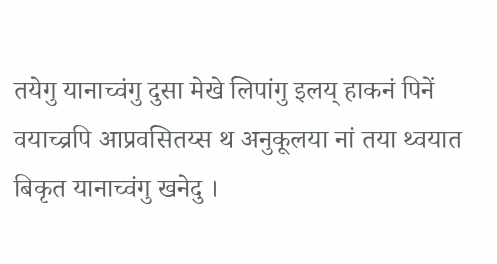तयेगु यानाच्वंगु दुसा मेखे लिपांगु इलय् हाकनं पिनें वयाच्व्रपि आप्रवसितय्स थ अनुकूलया नां तया थ्वयात बिकृत यानाच्वंगु खनेदु ।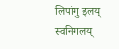लिपांगु इलय् स्वनिगलय्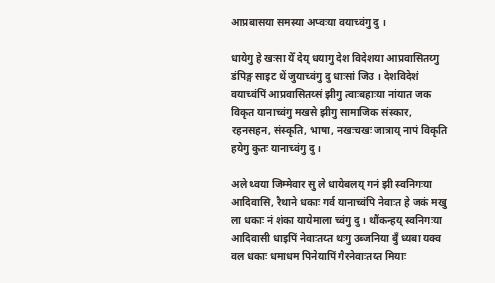आप्रबासया समस्या अप्वःया वयाच्वंगु दु ।

धायेगु हे खःसा येँ देय् धयागु देश विदेशया आप्रवासितय्गु डंपिङ्ग साइट थें जुयाच्वंगु दु धाःसां जिउ । देशविदेशं वयाच्वंपिं आप्रवासितय्सं झीगु त्वाःबहाःया नांयात जक विकृत यानाच्वंगु मखसे झीगु सामाजिक संस्कार, रहनसहन, संस्कृति, भाषा, नखःचखः जात्राय् नापं विकृति हयेगु कुतः यानाच्वंगु दु ।

अले थ्वया जिम्मेवार सु ले धायेबलय् गनं झी स्वनिगःया आदिवासि, रैथाने धकाः गर्व यानाच्वंपि नेवाःत हे जकं मखु ला धकाः नं शंका यायेमाला च्वंगु दु । थौंकन्हय् स्वनिगःया आदिवासी धाइपिं नेवाःतय्त थःगु उब्जनिया बुँ ध्यबा यक्व वल धकाः धमाधम पिनेयापिं गैरनेवाःतय्त मियाः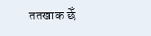ततखाक छेँ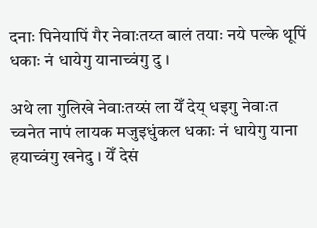दनाः पिनेयापिं गैर नेवाःतय्त बालं तयाः नये पल्के थूपिं धकाः नं धायेगु यानाच्वंगु दु ।

अथे ला गुलिखे नेवाःतय्सं ला येँ देय् धइगु नेवाःत च्वनेत नापं लायक मजुइधुंकल धकाः नं धायेगु याना हयाच्वंगु खनेदु । येँ देसं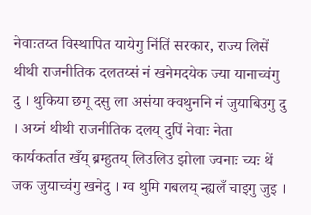नेवाःतय्त विस्थापित यायेगु निंतिं सरकार, राज्य लिसें थीथी राजनीतिक दलतय्सं नं खनेमदयेक ज्या यानाच्वंगु दु । थुकिया छगू दसु ला असंया क्वथुननि नं जुयाबिउगु दु । अय्नं थीथी राजनीतिक दलय् दुपिं नेवाः नेता कार्यकर्तात खँय् ब्रम्हुतय् लिउलिउ झोला ज्वनाः च्यः थें जक जुयाच्वंगु खनेदु । ग्व थुमि गबलय् न्ह्यलँ चाइगु जुइ ।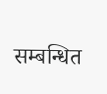सम्बन्धित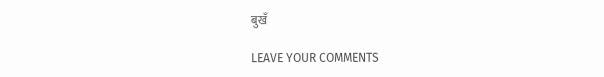बुखँ

LEAVE YOUR COMMENTS